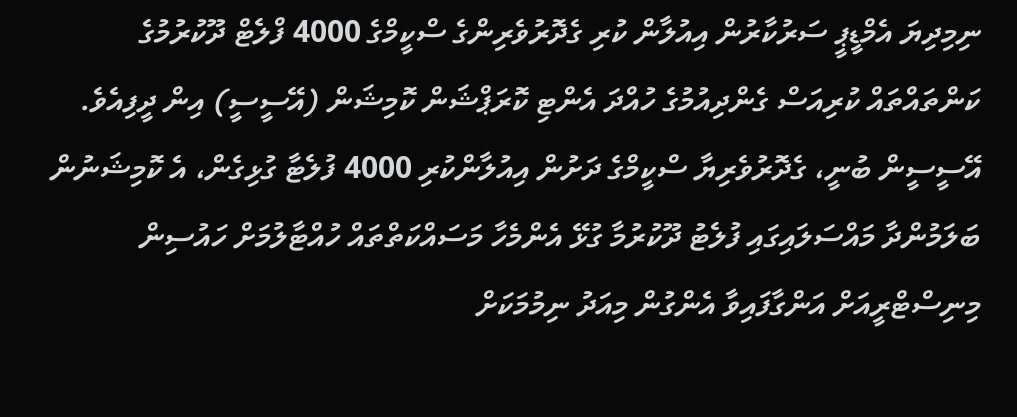ނިމިދިޔަ އެމްޑީޕީ ސަރުކާރުން އިއުލާން ކުރި ގެދޮރުވެރިންގެ ސްކީމްގެ 4000 ފްލެޓް ދޫކުރުމުގެ ކަންތައްތައް ކުރިއަސް ގެންދިއުމުގެ ހުއްދަ އެންޓި ކޮރަޕްޝަން ކޮމިޝަން (އޭސީސީ) އިން ދީފިއެވެ.
އޭސީސީން ބުނީ، ގެދޮރުވެރިޔާ ސްކީމްގެ ދަށުން އިއުލާންކުރި 4000 ފުލެޓާ ގުޅިގެން، އެ ކޮމިޝަނުން ބަލަމުންދާ މައްސަލައިގައި ފުލެޓު ދޫކުރުމާ ގުޅޭ އެންމެހާ މަސައްކަތްތައް ހުއްޓާލުމަށް ހައުސިން މިނިސްޓްރީއަށް އަންގާފައިވާ އެންގުން މިއަދު ނިމުމަކަށް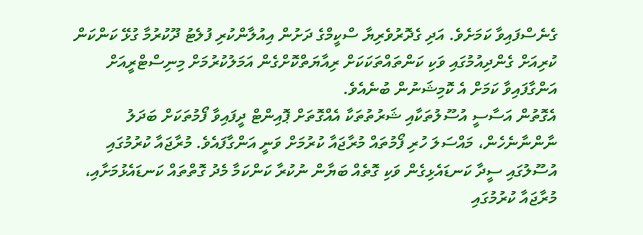ގެނެސްފައިވާ ކަމަށެވެ. އަދި ގެދޮރުވެރިޔާ ސްކީމްގެ ދަށުން އިއުލާންކުރި ފުލެޓު ދޫކުރުމާ ގުޅޭ ކަންކަން ކުރިއަށް ގެންދިއުމުގައި ވަކި ކަންތައްތަކަކަށް ރިއާޔަތްކޮށްގެން އަމަލުކުރުމަށް މިނިސްޓްރީއަށް އަންގާފައިވާ ކަމަށް އެ ކޮމިޝަނުން ބުނެއެވެ.
އެގޮތުން އަސާސީ އުސޫލުތަކާއި ޝަރުތުތަކާ އެއްގޮތަށް ޕޮއިންޓް ދީފައިވާ ފޯމުތަކަށް ބަދަލު ނާންނާނެހެން، މައްސަލަ ހުރި ފޯމުތައް މުރާޖައާ ކުރުމަށް ވަނީ އަންގާފައެވެ. މުރާޖައާ ކުރުމުގައި އުސޫލުގައި ސީދާ ކަނޑައެޅިގެން ވަކި ގޮތެއް ބަޔާން ނުކުރާ ކަންކަމާ މެދު ގޮތްތައް ކަނޑައެޅުމަށާއި، މުރާޖައާ ކުރުމުގައި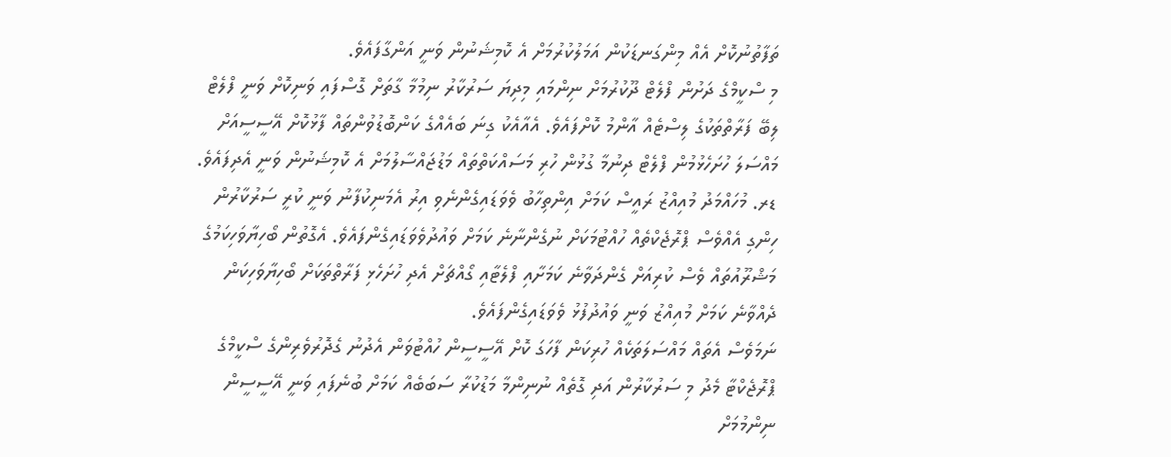ތަފާތުނުކޮށް އެއް މިންގަނޑަކުން އަމަލުކުރުމަށް އެ ކޮމިޝަނުން ވަނީ އަންގާފައެވެ.
މި ސްކީމްގެ ދަށުން ފްލެޓް ދޫކުރުމަށް ނިންމައި މިދިޔަ ސަރުކާރު ނިމުމާ ގާތަށް ގޮސްފައި ވަނިކޮށް ވަނީ ފްލެޓް ލިބޭ ފަރާތްތަކުގެ ލިސްޓެއް އާންމު ކޮށްފައެވެ. އެއާއެކު ގިނަ ބައެއްގެ ކަންބޮޑުވުންތައް ފާޅުކޮށް އޭސީސީއަށް މައްސަލަ ހުށަހެޅުމުން ފްލެޓް ދިނުމާ ގުޅުން ހުރި މަސައްކަތްތައް މަޑުޖައްސާލުމަށް އެ ކޮމިޝަނުން ވަނީ އެދިފައެވެ.
ޑރ. މުހައްމަދު މުއިއްޒު ރައީސް ކަމަށް އިންތިހާބު ވެވަޑައިގެންނެވި އިރު އެމަނިކުފާނު ވަނީ ކުރީ ސަރުކާރުން ހިންގި އެއްވެސް ޕްރޮޖެކްތެއް ހުއްޓުމަކަށް ނުގެންނާނެ ކަމަށް ވައުދުވެވަޑައިގެންފައެވެ. އެގޮތުން ބޯހިޔާވަހިކަމުގެ މަޝްރޫއުތައް ވެސް ކުރިއަށް ގެންދަވާނެ ކަމަށާއި ފްލެޓާއި ގޯއްޗަށް އެދި ހުށަހެޅި ފަރާތްތަކަށް ބޯހިޔާވަހިކަން ދެއްވާނެ ކަމަށް މުއިއްޒު ވަނީ ވައުދުފުޅު ވެވަޑައިގެންފައެވެ.
ނަމަވެސް އެތައް މައްސަލަތަކެއް ހުރިކަން ފާހަގަ ކޮށް އޭސީސީން ހުއްޓުވަން އެދުނު ގެދޮރުވެރިންގެ ސްކީމްގެ ޕްރޮޖެކްޓާ މެދު މި ސަރުކާރުން އަދި ގޮތެއް ނުނިންމާ މަޑުކުރާ ސަބަބެއް ކަމަށް ބުނެފައި ވަނީ އޭސީސީން ނިންމުމަށް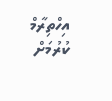އިހްތިރާމް ކުރުމަށް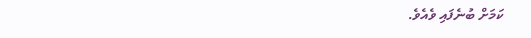ކަމަށް ބުނެފައި ވެއެވެ.